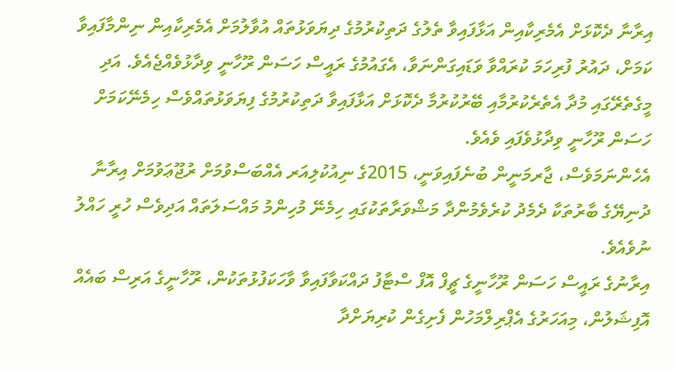އިރާނާ ދެކޮޅަށް އެމެރިކާއިން އަޅާފައިވާ ތެލުގެ ދަތިކުރުމުގެ ދިޔަވަޅުތައް އުވާލުމަށް އެމެރިކާއިން ނިންމާފައިވާ ކަމަށް، ދައުރު ފުރިހަމަ ކުރައްވާ ވަޑައިގަންނަވާ، އެގައުމުގެ ރައީސް ހަސަން ރޫހާނީ ވިދާޅުވެއްޖެއެވެ. އަދި މީގެތެރޭގައި މުދާ އެތެރެކުރުމާއި ބޭރުކުރުމާ ދެކޮޅަށް އަޅާފައިވާ ދަތިކުރުމުގެ ފިޔަވަޅުތައްވެސް ހިމެނޭކަމަށް ހަސަން ރޫހާނީ ވިދާޅުވެފައި ވެއެވެ.
އެހެންނަމަވެސް، ޖާރމަނީން ބުނެފައިވަނީ، 2015ގެ ނިއުކުލިއަރ އެއްބަސްވުމަށް ރުޖޫޢަވުމަށް އިރާނާ ދުނިޔޭގެ ބާރުތަކާ ދެމެދު ކުރެވެމުންދާ މަޝްވަރާތަކުގައި ހިމެނޭ މުހިންމު މައްސަލަތައް އަދިވެސް ހުރީ ހައްލު ނުވެއެވެ.
އިރާނުގެ ރައީސް ހަސަން ރޫހާނީގެ ޗީފް އޮފް ސްޓާފު ދައްކަވާފައިވާ ވާހަކަފުޅުތަކުން، ރޫހާނީގެ އަރިސް ބައެއް އޮފިޝަލުން، މިއަހަރުގެ އެޕްރިލްމަހުން ފެށިގެން ކުރިޔަށްދާ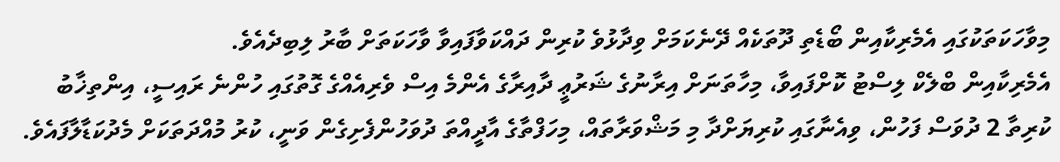މިވާހަކަތަކުގައި އެމެރިކާއިން ބޯޑެތި ދޫތަކެއް ދޭނެކަމަށް ވިދާޅުވެ ކުރިން ދައްކަވާފައިވާ ވާހަކަތަށް ބާރު ލިބިދެއެވެ.
އެމެރިކާއިން ބްލެކް ލިސްޓު ކޮށްފައިވާ، މިހާތަނަށް އިރާނުގެ ޝަރުޢީ ދާއިރާގެ އެންމެ އިސް ވެރިއެއްގެ ގޮތުގައި ހުންނެ ރައިސީ، އިންތިޚާބު ކުރިތާ 2 ދުވަސް ފަހުން، ވިއެނާގައި ކުރިޔަށްދާ މި މަޝްވަރާތައް، މިހަފްތާގެ އާދީއްތަ ދުވަހުންފެށިގެން ވަނީ، ކުރު މުއްދަތަކަށް މެދުކަޑާލާފައެވެ.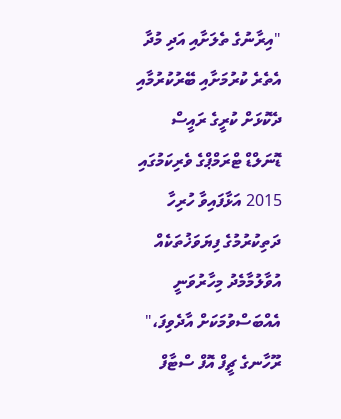"އިރާނުގެ ތެލަށާއި އަދި މުދާ އެތެރެ ކުރުމަށާއި ބޭރުކުރުމާއި ދެކޮޅަށް ކުރީގެ ރައީސް ޑޮނަލްޑް ޓްރަމްޕްގެ ވެރިކަމުގައި 2015 އަޅާފައިވާ ހުރިހާ ދަތިކުރުމުގެ ފިޔަވަޚުތަކެއް އުވާލުމާމެދު މިހާރުވަނީ އެއްބަސްވުމަކަށް އާދެވިފަ،" ރޫހާނގެ ޗީފް އޮފް ސްޓާފް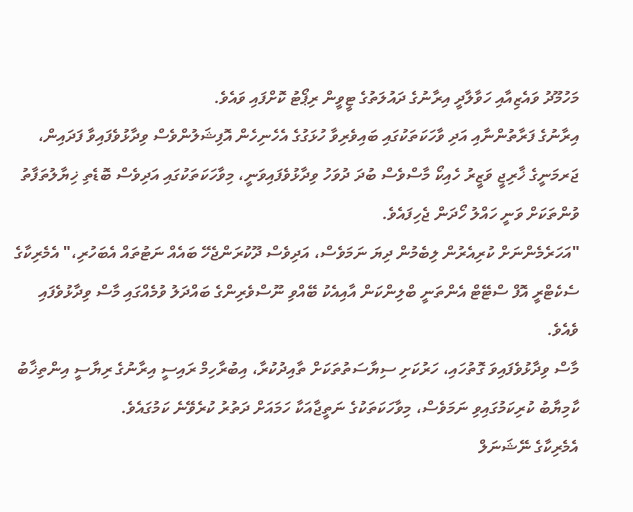މަހުމޫދު ވައެޒިއާއި ހަވާލާދީ އިރާނުގެ ދައުލަތުގެ ޓީވީން ރިޕޯޓު ކޮށްފައި ވައެވެ.
އިރާނުގެ ފަރާތުންނާއި އަދި ވާހަކަތަކުގައި ބައިވެރިވާ ހުޅަގުގެ އެހެނިހެން އޮފިޝަލުންވެސް ވިދާޅުވެފައިވާ ފަދައިން، ޖަރމަނީގެ ޚާރިޖީ ވަޒީރު ހެއިކޯ މާސްވެސް ބުދަ ދުވަހު ވިދާޅުވެފައިވަނީ، މިވާހަކަތަކުގައި އަދިވެސް ބޮޑެތި ޚިޔާލުތަފާތު ވުންތަކަށް ވަނީ ހައްލު ހޯދަން ޖެހިފައެވެ.
"އަހަރެމެންނަށް ކުރިއެރުން ލިބެމުން ދިޔަ ނަމަވެސް، އަދިވެސް ދޫކުރަންޖެހޭ ބައެއް ނަޓުތައް އެބަހުރި،" އެމެރިކާގެ ސެކެޓްރީ އޮފް ސްޓޭޓް އެންތަނީ ބްލިންކަން އާއިއެކު ބޭއްވި ނޫސްވެރިންގެ ބައްދަލު ވުމެއްގައި މާސް ވިދާޅުވެފައި ވެއެވެ.
މާސް ވިދާޅުވެފައިވަ ގޮތުހައި، ހަރުކަށި ސިޔާސަތުތަކަށް ތާއިދުކުރާ، އިބުރާހިމް ރައިސީ އިރާނުގެ ރިޔާސީ އިންތިޚާބު ކާމިޔާބު ކުރިކަމުގައިވި ނަމަވެސް، މިވާހަކަތަކުގެ ނަތީޖާއަކާ ހަމައަށް ދަތުރު ކުރެވޭނެ ކަމުގައެވެ.
އެމެރިކާގެ ނޭޝަނަލް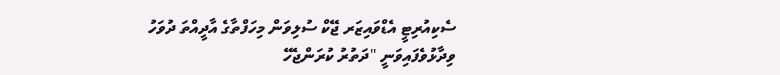ސެކިއުރިޓީ އެޑްވައިޒަރ ޖޭކް ސުލިވަން މިހަފްތާގެ އާދީއްތަ ދުވަހު ވިދާޅުވެފައިވަނީ "ދަތުރު ކުރަންޖެހޭ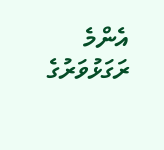އެންމެ ރަގަޅުވަރުގެ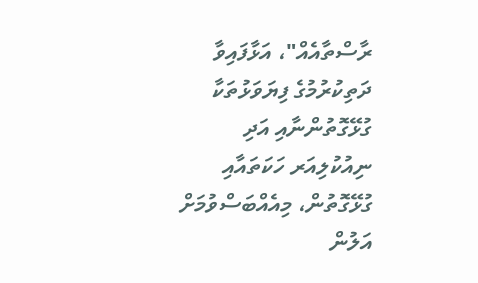ރާސްތާއެއް"، އަޅާފައިވާ ދަތިކުރުމުގެ ފިޔަވަޅުތަކާ ގުޅޭގޮތުންނާއި އަދި ނިއުކުލިއަރ ހަކަތައާއި ގުޅޭގޮތުން، މިއެއްބަސްވުމަށް އަލުން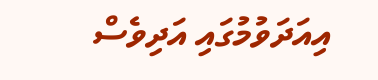އިއަދަވުމުގައި އަދިވެސް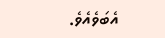އެބަވެއެވެ.